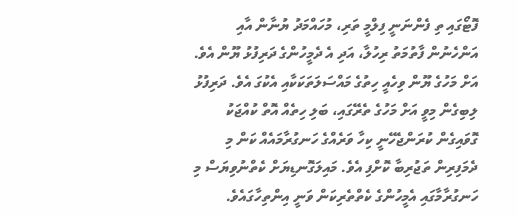ފޮޓޯގައި ތި ފެންނަނީ ފިލްމީ ތަރި، މުހައްމަދު ޔުނާން އާއި އަންހެނުން ފާތުމަތު ރިހުލާ، އަދި އެ ދެމީހުންގެ ދަރިފުޅު ޔޫން އެވެ. އަށް މަހުގެ ޔޫން ވިހެއީ ހިތުގެ މައްސަލަތަކަކާއި އެކުގަ އެވެ. ދަރިފުޅު ލިބިގެން މިވީ އަށް މަހުގެ ތެރޭގައި، ބަލި ހިތެއް އޮތް ކުއްޖަކު ގޮވައިގެން ކުރަންޖެހޭނީ ކިހާ ވަރެއްގެ ހަނގުރާމައެއް ކަން މި ދެމަފިރިން ތަޖުރިބާ ކޮށްފި އެވެ. މައިލަގޮނޑިޔަށް ކެތްނުވިޔަސް މި ހަނގުރާމާގައި އެމީހުންގެ ކެތްތެރިކަން ވަނީ އިންތިހާގައެވެ.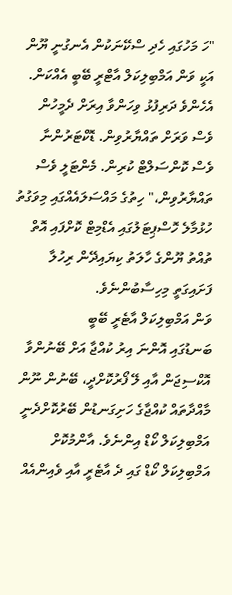"ހަ މަހުގައި ހެދި ސްކޭނަކުން އެނގުނީ ޔޫން އަކީ ވަން އަމްބިލިކަލް އާޓްރީ ބޭބީ އެއްކަން. އެހެންވެ ދަރިފުޅު ވިހަންވާ އިރަށް ދެމީހުން ވެސް ވަރަށް ތައްޔާރުވިން. ޑޮކްޓަރުންނާ ވެސް ކޮންސަލްޓް ކުރިން. މެންޓަލީ ވެސް ތައްޔާރުވިން،" ހިތުގެ މައްސަލައެއްގައި މިވަގުތު ހުޅުމާލެ ހޮސްޕިޓަލުގައި އެޑްމިޓް ކޮށްފައި އޮތް ތުއްތު ޔޫންގެ ހާލަތު ކިޔައިދޭން ރިހުލާ ފަށައިގަތީ މިހިސާބުންނެވެ.
ވަން އަމްބިލިކަލް އާޓެރީ ބޭބީ
ބަނޑުގައި އޮންނަ އިރު ކުއްޖާ އަށް ބޭނުންވާ އޮކްސިޖަން އާއި ލޭ ފޯރުކޮށްދީ، ބޭނުން ނޫން މާއްދާތައް ކުއްޖާގެ ހަށިގަނޑުން ބޭރުކޮށްދެނީ އަމްބިލިކަލް ކޯޑް އިންނެވެ. އާންމުކޮށް އަމްބިލިކަލް ކޯޑް ގައި ދެ އާޓެރީ އާއި ވެއިންއެއް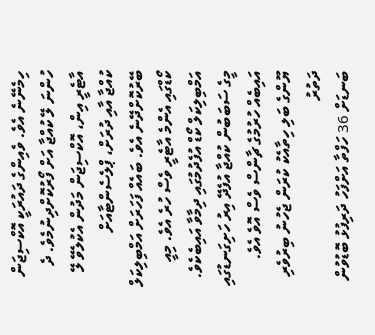ހިމެނޭނެ އެވެ. ވެއިންގެ ދައުރަކީ އޮކްސިޖަން ހުންނަ ލޭ ކުއްޖާ އަށް ފޯރުކޮށްދިނުމެވެ. ދެ އާޓެރީ އިން، އޮކްސިޖަން މަދުން އެކުލެވޭ ލޭ ކުއްޖާ އާއި ދުރަށް، ޕްލެސެންޓާއަށް ބޭރުކޮށްދޭނެ އެވެ. ބައެއް ފަހަރަށް އަމްބިލިކަލް ކޯޑްގައި އެންމެ އާޓެރީ ވެސް ހުރެ އެވެ. މިއީ އަމްބިލިކަލް ކޯޑް އުފެދުމުގައި ދިމާވާ އައިބެކެވެ. މީގެ ސަބަބުން ކުއްޖާ އުފެދޭ އިރު ހަށިގަނޑުގައި އައިބެއް ހުރުމުގެ ޗާންސް ވެސް އޮވެ އެވެ.
ޔޫންގެ ބަލި ހިތާއެކު ކުރަން ޖެހުނު ބިރުވެރި ދަތުރު
ބަނޑަށް 36 ހަފްތާ އަށްފަހު ދަރިފުޅު ބޮޑުވުން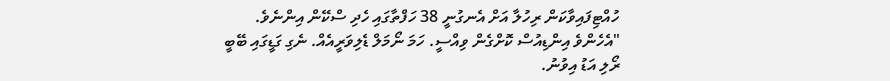ހުއްޓިފައިވާކަން ރިހުލާ އަށް އެނގުނީ 38 ހަފްތާގައި ހެދި ސްކޭން އިންނެވެ.
"އެހެންވެ އިންޑިއުސް ކޮށްގެން ވިއްސީ. ހަމަ ނޯމަލް ޑެލިވަރީއެއް. ނެގި ގަޑީގައި ބޭބީ ރޯލި އަޑު އިވުނު.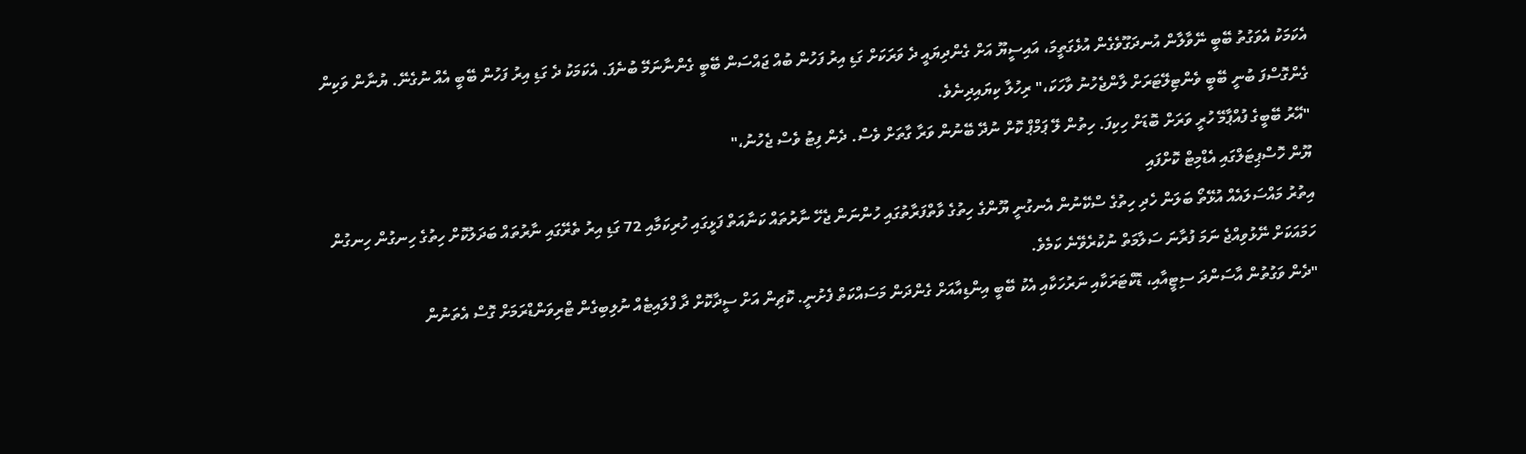އެކަމަކު އެވަގުތު ބޭބީ ނޭވާލާން އުނދަގޫވެގެން އުޅެގަތީމަ، އައިސީޔޫ އަށް ގެންދިޔައީ ދެ ވަރަކަށް ގަޑި އިރު ފަހުން ބުއް ޖައްސަން ބޭބީ ގެންނާނަމޭ ބުނެފަ. އެކަމަކު ދެ ގަޑި އިރު ފަހުން ބޭބީ އެއް ނުގެނޭ. ޔުނާން ވަކިން ގެންގޮސްފަ ބުނީ ބޭބީ ވެންޓިލޭޓަރަށް ލާންޖެހުނު ވާހަކަ،" ރިހުލާ ކިޔައިދިނެވެ.
"އޭރު ބޭބީގެ ފުއްޕާމޭ ހުރީ ވަރަށް ބޮޑަށް ހިކިފަ. ހިތުން ލޭ ޕަމްޕް ކޮށް ނުދޭ ބޭނުން ވަރާ ގާތަށް ވެސް. ދެން ފިޓު ވެސް ޖެހުނު،"
ޔޫން ހޮސްޕިޓަލްގައި އެޑްމިޓް ކޮށްފައި
އިތުރު މައްސަލައެއް އުޅޭތޯ ބަލަން ހެދި ހިތުގެ ސްކޭނުން އެނގުނީ ޔޫންގެ ހިތުގެ ވާތްފަރާތުގައި ހުންނަން ޖެހޭ ނާރުތައް ކަނާއަތް ފަޅީގައި ހުރިކަމާއި 72 ގަޑި އިރު ތެރޭގައި ނާރުތައް ބަދަލުކޮށް ހިތުގެ ހިނގުން ހިނގުން ހަމައަކަށް ނޭޅުވިއްޖެ ނަމަ ފުރާނަ ސަލާމަތް ނުކުރެވޭނެ ކަމެވެ.
"ދެން ވަގުތުން އާސަންދަ ސިޓީއާއި، ޑޮކްޓަރަކާއި ނަރުހަކާއި އެކު ބޭބީ އިންޑިއާއަށް ގެންދަން މަސައްކަތް ފެށުނީ. ކޮޗިން އަށް ސީދާކޮށް ދާ ފްލައިޓެއް ނުލިބިގެން ޓްރިވަންޑްރަމަށް ގޮސް އެތަނުން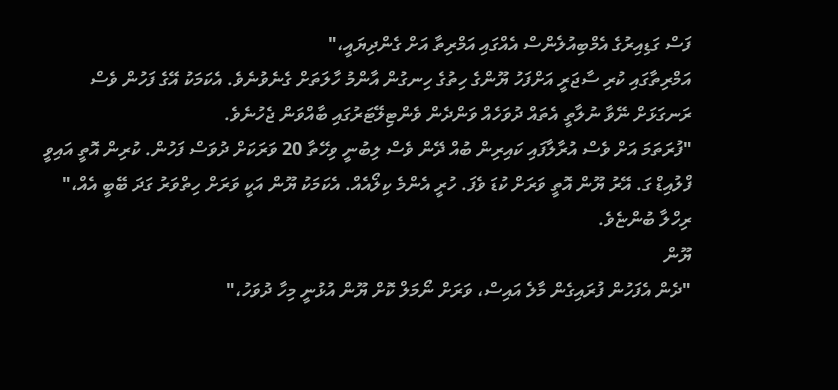ފަސް ގަޑިއިރުގެ އެމްބިއުލެންސް އެއްގައި އަމްރިތާ އަށް ގެންދިޔައީ،"
އަމްރިތާގައި ކުރި ސާޖަރީ އަށްފަހު ޔޫންގެ ހިތުގެ ހިނގުން އާންމު ހާލަތަށް ގެނެވުނެވެ. އެކަމަކު އޭގެ ފަހުން ވެސް ރަނގަޅަށް ނޭވާ ނުލާތީ އެތައް ދުވަހެއް ވަންދެން ވެންޓިލޭޓަރުގައި ބާއްވަން ޖެހުނެވެ.
"ފުރަތަމަ އަށް ވެސް އުރާލާފައި ކައިރިން ބުއް ދޭން ވެސް ލިބުނީ ވިހޭތާ 20 ވަރަކަށް ދުވަސް ފަހުން. ކުރިން އޮތީ އައިވީ ފްލުއިޑް ގަ. އޭރު ޔޫން އޮތީ ވަރަށް ކުޑަ ވެފަ. ހުރީ އެންމެ ކިލޯއެއް. އެކަމަކު ޔޫން އަކީ ވަރަށް ހިތްވަރު ގަދަ ބޭބީ އެއް،" ރިހްލާ ބުންޏެވެ.
ޔޫން
"ދެން އެފަހުން ފުރައިގެން މާލެ އައިސް، ވަރަށް ނޯމަލް ކޮށް ޔޫން އުޅުނީ މިހާ ދުވަހު،"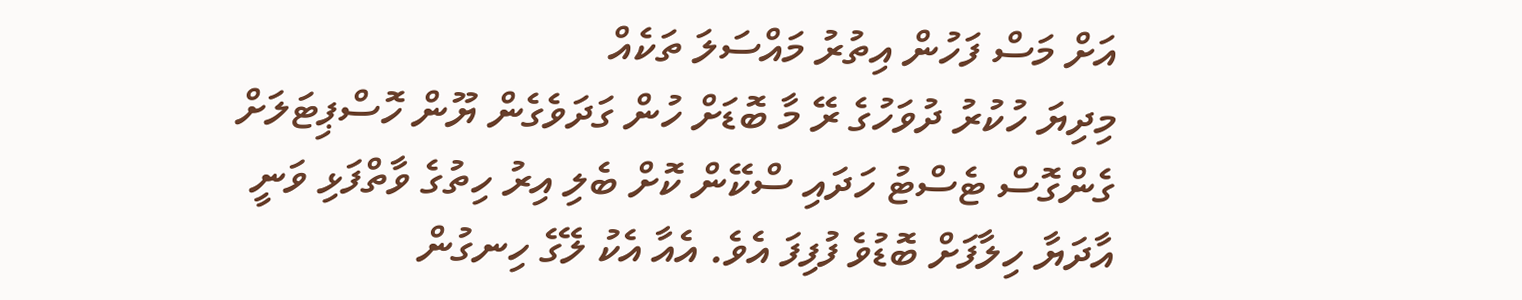އަށް މަސް ފަހުން އިތުރު މައްސަލަ ތަކެއް
މިދިޔަ ހުކުރު ދުވަހުގެ ރޭ މާ ބޮޑަށް ހުން ގަދަވެގެން ޔޫން ހޮސްޕިޓަލަށް ގެންގޮސް ޓެސްޓު ހަދައި ސްކޭން ކޮށް ބެލި އިރު ހިތުގެ ވާތްފަޅި ވަނީ އާދަޔާ ހިލާފަށް ބޮޑުވެ ފުފިފަ އެވެ. އެއާ އެކު ލޭގެ ހިނގުން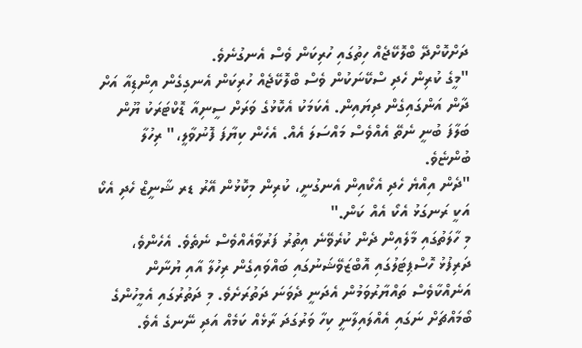ދަށްކޮށްދޭ ބްލޮކޭޖެއް ހިތުގައި ހުރިކަން ވެސް އެނގުނެވެ.
"މީގެ ކުރިން ހެދި ސްކޭނަކުން ވެސް ބްލޮކޭޖެއް ހުރިކަން އެނގިގެން އިންޑިއާ އަށް ދާން އަންގައިގެން ދިޔައިން. އެކަމަކު އެކޮޅުގެ ވަރަށް ސީނިއާ ޑޮކްޓަރަކު ޔޫން ބަލާފަ ބުނީ ނެތޭ އެއްވެސް މައްސަލަ އެއް. އެހެން ކިޔާފަ ފޮނުވާލީ،" ރިހުލާ ބުންޏެވެ.
"ދެން އިއްޔެ ހެދި އެކޯއިން އެނގުނީ، ކުރިން މިކޮޅުން އޭރު ޑރ ޝާނީޒް ހެދި އެކޯ އަކީ ރަނގަޅު އެކޯ އެއް ކަން."
މި ހާލަތުގައި މާލެއިން ދެން ކުރެވޭނެ އިތުރު ފަރުވާއެއްވެސް ނެތެވެ. އެހެންވެ، ދަރިފުޅު ހޮސްޕިޓަލުގައި އޮބްޒަވޭޝަނުގައި ބައްވައިގެން ރިހުލާ އާއި ޔުނާން އަނެއްކާވެސް ތައްޔާރުވަމުން އެދަނީ ދެވަނަ ދަތުރަށެވެ. މި ދަތުރުގައި އެމީހުންގެ ބޯމައްޗަށް ނަގައި އެއްލައިލާނީ ކިހާ ވަރުގަދަ ރާޅެއް ކަމެއް އަދި ނޭނގެ އެވެ.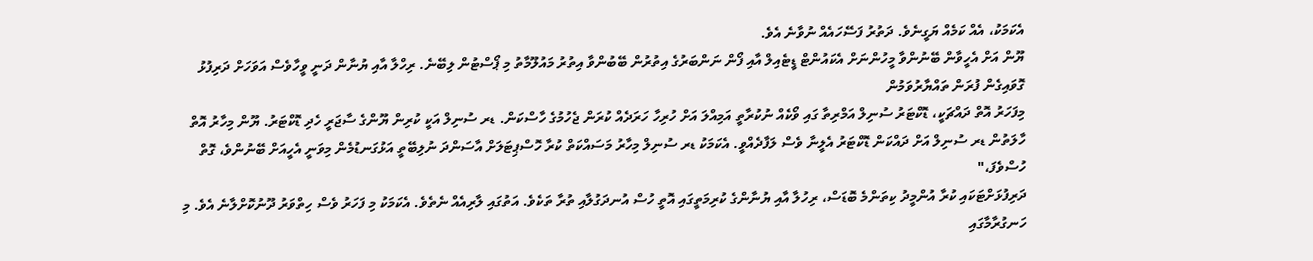އެކަމަކު، އެއް ކަމެއް ޔަގީނެވެ. ދަތުރު ފަސޭހައެއް ނުވާނެ އެވެ.
ޔޫން އަށް އެހީވާން ބޭނުންވާ މީހުންނަށް އެކައުންޓް ޑީޓެއިލް އާއި ފޯން ނަންބަރުގެ އިތުރުން ބޭބުންވާ އިތުރު މައުލޫމާތު މި ޕޯސްޓުން ލިބޭނެ. ރިހްލާ އާއި ޔުނާން ދަނީ ވީހާވެސް އަވަހަށް ދަރިފުޅު ގޮވައިގެން ފުރަން ތައްޔާރުވަމުން
މިފަހަރު އޮތް ދައްޗަކީ، ޑޮކްޓަރު ސުނިލް އަމްރިތާ ގައި ވޯކެއް ނުކުރާތީ އަމިއްލަ އަށް ހުރިހާ ހަރަދެއް ކުރަން ޖެހުމުގެ ހާސްކަން. ޑރ ސުނިލް އަކީ ކުރިން ޔޫންގެ ސާޖަރީ ހެދި ޑޮކްޓަރު. ޔޫން މިހާރު އޮތް ހާލަތުން ޑރ ސުނިލް އަށް ދައްކަން ޑޮކްޓަރު އެލީނާ ވެސް ލަފާދެއްވީ. އެކަމަކު ޑރ ސުނިލް މިހާރު މަސައްކަތް ކުރާ ހޮސްޕިޓަލަށް އާސަންދަ ނުލިބޭތީ އަޅުގަނޑުމެން މިވަނީ އެހީއަށް ބޭނުންވެ، ގޮތް ހުސްވެފަ،"
ދަރިފުޅަށްޓަކައި ކުރާ އުންމީދު ކިތަންމެ ބޮޑަސް، ރިހުލާ އާއި ޔުނާންގެ ކުރިމަތީގައި އޮތީ ހުސް އުނދަގުލާއި ތުރާ ތަކެވެ. އަތުގައި ލާރިއެއް ނެތެވެ. އެކަމަކު މި ފަހަރު ވެސް ހިތްވަރު ދޫނުކޮށްލާނެ އެވެ. މި ހަނގުރާމާގައި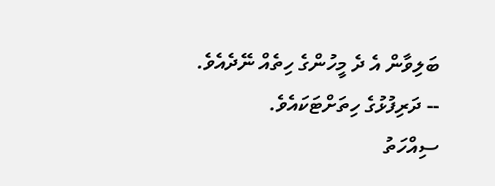ބަލިވާން އެ ދެ މީހުންގެ ހިތެއް ނޭދެއެވެ. -- ދަރިފުޅުގެ ހިތަށްޓަކައެވެ.
ސިއްހަތު